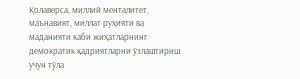Қолаверса, миллий менталитет, маънавият, миллат руҳияти ва маданияти каби жиҳатларнинг демократик қадриятларни ўзлаштириш учун тўла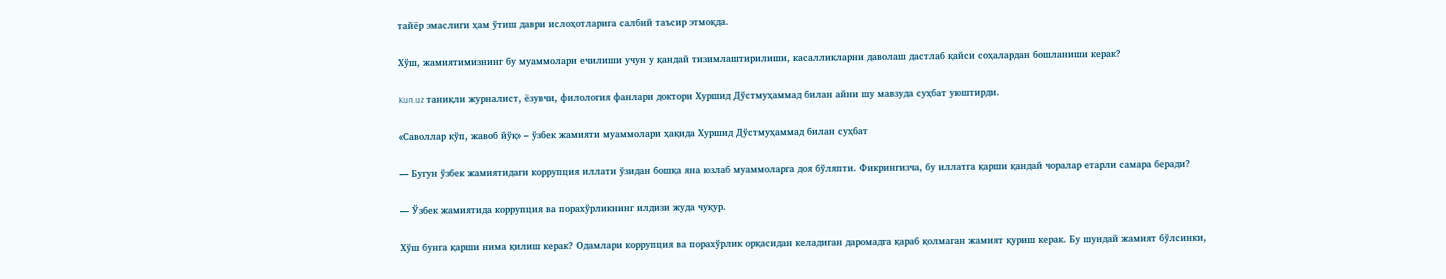тайёр эмаслиги ҳам ўтиш даври ислоҳотларига салбий таъсир этмоқда.

Хўш, жамиятимизнинг бу муаммолари ечилиши учун у қандай тизимлаштирилиши, касалликларни даволаш дастлаб қайси соҳалардан бошланиши керак?

Kun.uz таниқли журналист, ёзувчи, филология фанлари доктори Хуршид Дўстмуҳаммад билан айни шу мавзуда суҳбат уюштирди.

«Саволлар кўп, жавоб йўқ» – ўзбек жамияти муаммолари ҳақида Хуршид Дўстмуҳаммад билан суҳбат

— Бугун ўзбек жамиятидаги коррупция иллати ўзидан бошқа яна юзлаб муаммоларга доя бўляпти. Фикрингизча, бу иллатга қарши қандай чоралар етарли самара беради?

— Ўзбек жамиятида коррупция ва порахўрликнинг илдизи жуда чуқур.

Хўш бунга қарши нима қилиш керак? Одамлари коррупция ва порахўрлик орқасидан келадиган даромадга қараб қолмаган жамият қуриш керак. Бу шундай жамият бўлсинки,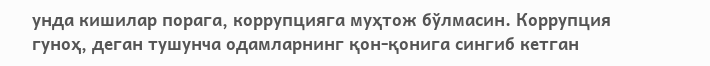унда кишилар порага, коррупцияга муҳтож бўлмасин. Коррупция гуноҳ, деган тушунча одамларнинг қон-қонига сингиб кетган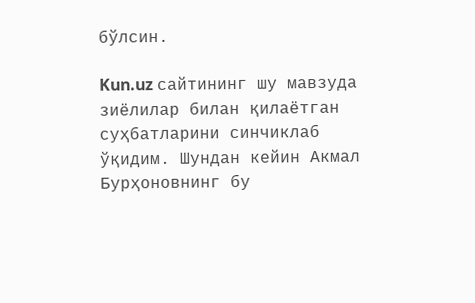бўлсин.

Kun.uz сайтининг шу мавзуда зиёлилар билан қилаётган суҳбатларини синчиклаб ўқидим. Шундан кейин Акмал Бурҳоновнинг бу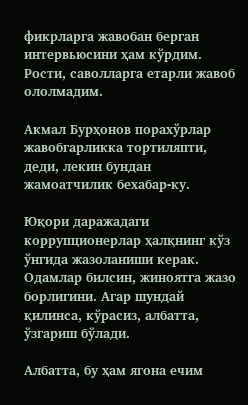фикрларга жавобан берган интервьюсини ҳам кўрдим. Рости, саволларга етарли жавоб ололмадим.

Акмал Бурҳонов порахўрлар жавобгарликка тортиляпти, деди, лекин бундан жамоатчилик бехабар-ку.

Юқори даражадаги коррупционерлар ҳалқнинг кўз ўнгида жазоланиши керак. Одамлар билсин, жиноятга жазо борлигини. Агар шундай қилинса, кўрасиз, албатта, ўзгариш бўлади.

Албатта, бу ҳам ягона ечим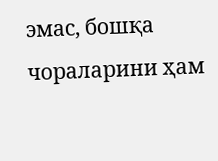эмас, бошқа чораларини ҳам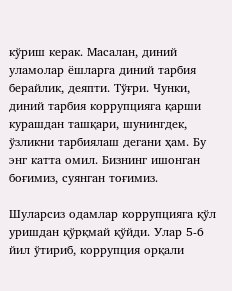кўриш керак. Масалан, диний уламолар ёшларга диний тарбия берайлик, деяпти. Тўғри. Чунки, диний тарбия коррупцияга қарши курашдан ташқари, шунингдек, ўзликни тарбиялаш дегани ҳам. Бу энг катта омил. Бизнинг ишонган боғимиз, суянган тоғимиз.

Шуларсиз одамлар коррупцияга қўл уришдан қўрқмай қўйди. Улар 5-6 йил ўтириб, коррупция орқали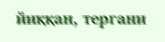йиққан, тергани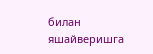билан яшайверишга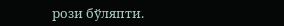рози бўляпти.